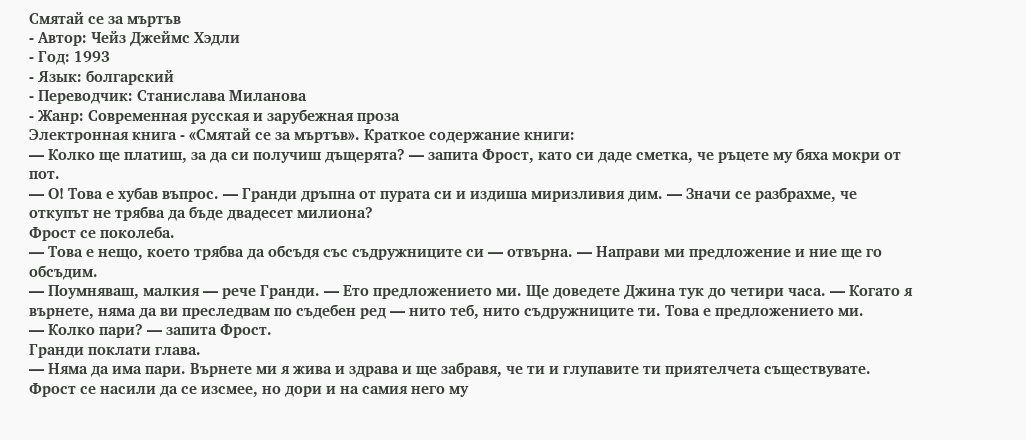Смятай се за мъртъв
- Автор: Чейз Джеймс Хэдли
- Год: 1993
- Язык: болгарский
- Переводчик: Станислава Миланова
- Жанр: Современная русская и зарубежная проза
Электронная книга - «Смятай се за мъртъв». Краткое содержание книги:
— Колко ще платиш, за да си получиш дъщерята? — запита Фрост, като си даде сметка, че ръцете му бяха мокри от пот.
— О! Това е хубав въпрос. — Гранди дръпна от пурата си и издиша миризливия дим. — Значи се разбрахме, че откупът не трябва да бъде двадесет милиона?
Фрост се поколеба.
— Това е нещо, което трябва да обсъдя със съдружниците си — отвърна. — Направи ми предложение и ние ще го обсъдим.
— Поумняваш, малкия — рече Гранди. — Ето предложението ми. Ще доведете Джина тук до четири часа. — Когато я върнете, няма да ви преследвам по съдебен ред — нито теб, нито съдружниците ти. Това е предложението ми.
— Колко пари? — запита Фрост.
Гранди поклати глава.
— Няма да има пари. Върнете ми я жива и здрава и ще забравя, че ти и глупавите ти приятелчета съществувате.
Фрост се насили да се изсмее, но дори и на самия него му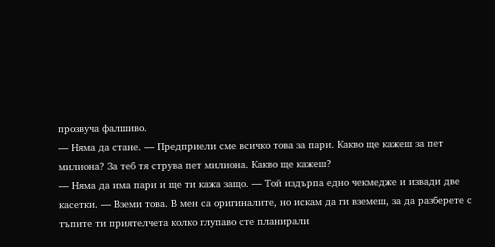прозвуча фалшиво.
— Няма да стане. — Предприели сме всичко това за пари. Какво ще кажеш за пет милиона? За теб тя струва пет милиона. Какво ще кажеш?
— Няма да има пари и ще ти кажа защо. — Той издърпа едно чекмедже и извади две касетки. — Вземи това. В мен са оригиналите, но искам да ги вземеш, за да разберете с тъпите ти приятелчета колко глупаво сте планирали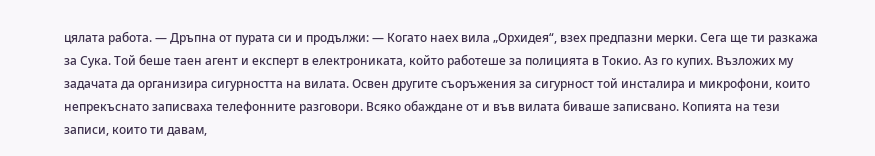цялата работа. — Дръпна от пурата си и продължи: — Когато наех вила „Орхидея“, взех предпазни мерки. Сега ще ти разкажа за Сука. Той беше таен агент и експерт в електрониката, който работеше за полицията в Токио. Аз го купих. Възложих му задачата да организира сигурността на вилата. Освен другите съоръжения за сигурност той инсталира и микрофони, които непрекъснато записваха телефонните разговори. Всяко обаждане от и във вилата биваше записвано. Копията на тези записи, които ти давам,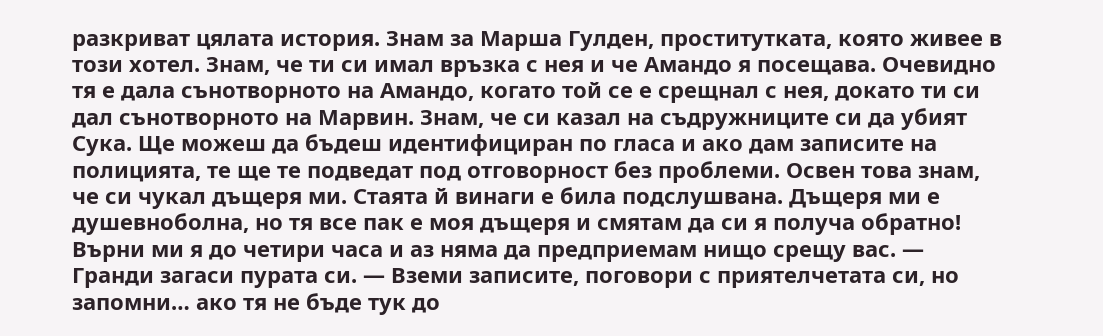разкриват цялата история. Знам за Марша Гулден, проститутката, която живее в този хотел. Знам, че ти си имал връзка с нея и че Амандо я посещава. Очевидно тя е дала сънотворното на Амандо, когато той се е срещнал с нея, докато ти си дал сънотворното на Марвин. Знам, че си казал на съдружниците си да убият Сука. Ще можеш да бъдеш идентифициран по гласа и ако дам записите на полицията, те ще те подведат под отговорност без проблеми. Освен това знам, че си чукал дъщеря ми. Стаята й винаги е била подслушвана. Дъщеря ми е душевноболна, но тя все пак е моя дъщеря и смятам да си я получа обратно! Върни ми я до четири часа и аз няма да предприемам нищо срещу вас. — Гранди загаси пурата си. — Вземи записите, поговори с приятелчетата си, но запомни… ако тя не бъде тук до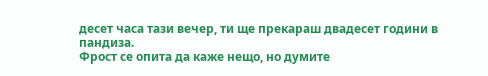десет часа тази вечер, ти ще прекараш двадесет години в пандиза.
Фрост се опита да каже нещо, но думите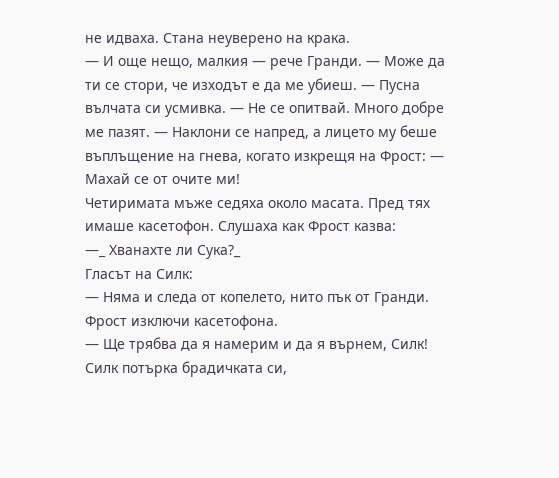не идваха. Стана неуверено на крака.
— И още нещо, малкия — рече Гранди. — Може да ти се стори, че изходът е да ме убиеш. — Пусна вълчата си усмивка. — Не се опитвай. Много добре ме пазят. — Наклони се напред, а лицето му беше въплъщение на гнева, когато изкрещя на Фрост: — Махай се от очите ми!
Четиримата мъже седяха около масата. Пред тях имаше касетофон. Слушаха как Фрост казва:
—_ Хванахте ли Сука?_
Гласът на Силк:
— Няма и следа от копелето, нито пък от Гранди.
Фрост изключи касетофона.
— Ще трябва да я намерим и да я върнем, Силк!
Силк потърка брадичката си,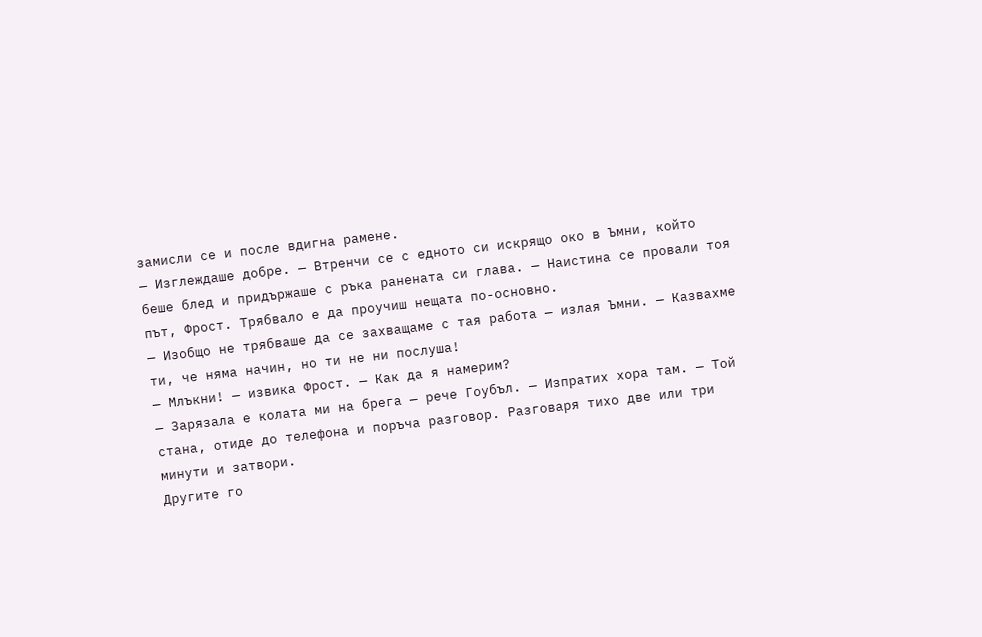замисли се и после вдигна рамене.
— Изглеждаше добре. — Втренчи се с едното си искрящо око в Ъмни, който беше блед и придържаше с ръка ранената си глава. — Наистина се провали тоя път, Фрост. Трябвало е да проучиш нещата по-основно.
— Изобщо не трябваше да се захващаме с тая работа — излая Ъмни. — Казвахме ти, че няма начин, но ти не ни послуша!
— Млъкни! — извика Фрост. — Как да я намерим?
— Зарязала е колата ми на брега — рече Гоубъл. — Изпратих хора там. — Той стана, отиде до телефона и поръча разговор. Разговаря тихо две или три минути и затвори.
Другите го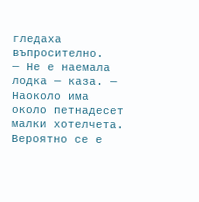гледаха въпросително.
— Не е наемала лодка — каза. — Наоколо има около петнадесет малки хотелчета. Вероятно се е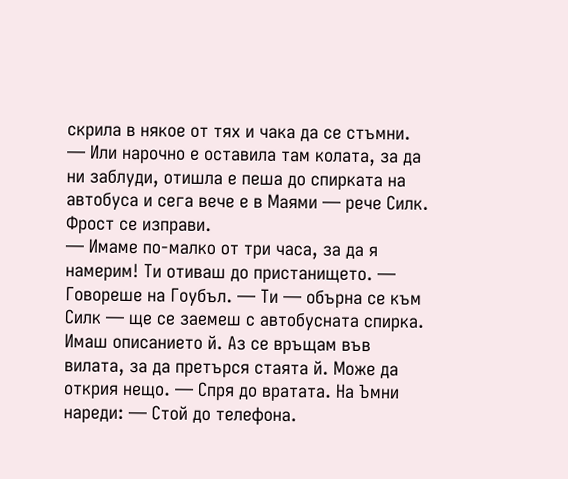скрила в някое от тях и чака да се стъмни.
— Или нарочно е оставила там колата, за да ни заблуди, отишла е пеша до спирката на автобуса и сега вече е в Маями — рече Силк.
Фрост се изправи.
— Имаме по-малко от три часа, за да я намерим! Ти отиваш до пристанището. — Говореше на Гоубъл. — Ти — обърна се към Силк — ще се заемеш с автобусната спирка. Имаш описанието й. Аз се връщам във вилата, за да претърся стаята й. Може да открия нещо. — Спря до вратата. На Ъмни нареди: — Стой до телефона.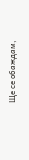Ще се обаждам,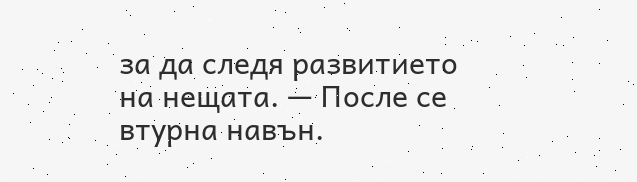за да следя развитието на нещата. — После се втурна навън.